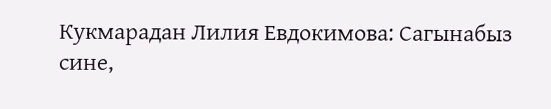Кукмарадан Лилия Евдокимова: Сагынабыз сине,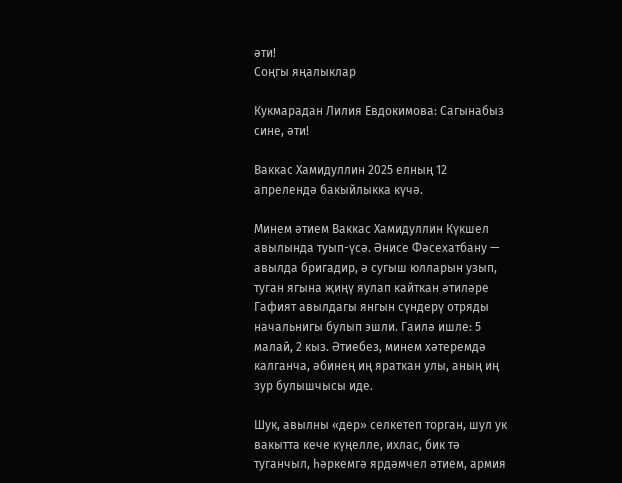әти!
Соңгы яңалыклар

Кукмарадан Лилия Евдокимова: Сагынабыз сине, әти!

Ваккас Хамидуллин 2025 елның 12 апрелендә бакыйлыкка күчә.

Минем әтием Ваккас Хамидуллин Күкшел авылында туып-үсә. Әнисе Фәсехатбану — авылда бригадир, ә сугыш юлларын узып, туган ягына җиңү яулап кайткан әтиләре Гафият авылдагы янгын сүндерү отряды начальнигы булып эшли. Гаилә ишле: 5 малай, 2 кыз. Әтиебез, минем хәтеремдә калганча, әбинең иң яраткан улы, аның иң зур булышчысы иде.

Шук, авылны «дер» селкетеп торган, шул ук вакытта кече күңелле, ихлас, бик тә туганчыл, һәркемгә ярдәмчел әтием, армия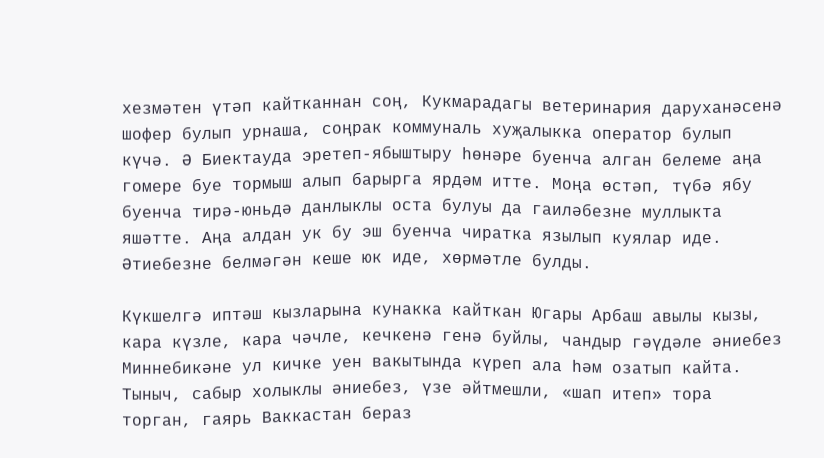хезмәтен үтәп кайтканнан соң, Кукмарадагы ветеринария даруханәсенә шофер булып урнаша, соңрак коммуналь хуҗалыкка оператор булып күчә. Ә Биектауда эретеп-ябыштыру һөнәре буенча алган белеме аңа гомере буе тормыш алып барырга ярдәм итте. Моңа өстәп, түбә ябу буенча тирә-юньдә данлыклы оста булуы да гаиләбезне муллыкта яшәтте. Аңа алдан ук бу эш буенча чиратка язылып куялар иде. Әтиебезне белмәгән кеше юк иде, хөрмәтле булды.

Күкшелгә иптәш кызларына кунакка кайткан Югары Арбаш авылы кызы, кара күзле, кара чәчле, кечкенә генә буйлы, чандыр гәүдәле әниебез Миннебикәне ул кичке уен вакытында күреп ала һәм озатып кайта. Тыныч, сабыр холыклы әниебез, үзе әйтмешли, «шап итеп» тора торган, гаярь Ваккастан бераз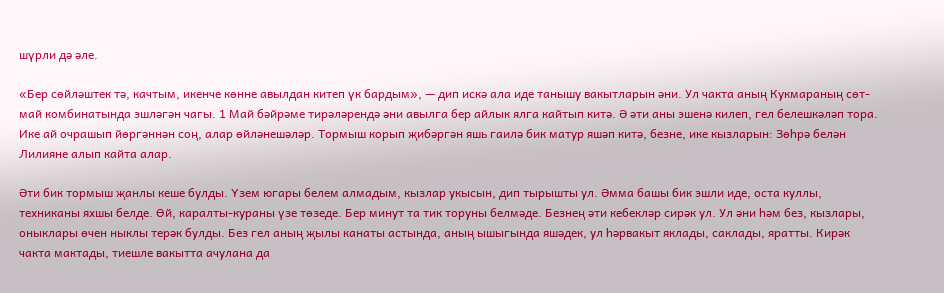шүрли дә әле.

«Бер сөйләштек тә, качтым, икенче көнне авылдан китеп үк бардым», — дип искә ала иде танышу вакытларын әни. Ул чакта аның Кукмараның сөт-май комбинатында эшләгән чагы. 1 Май бәйрәме тирәләрендә әни авылга бер айлык ялга кайтып китә. Ә әти аны эшенә килеп, гел белешкәләп тора. Ике ай очрашып йөргәннән соң, алар өйләнешәләр. Тормыш корып җибәргән яшь гаилә бик матур яшәп китә, безне, ике кызларын: Зөһрә белән Лилияне алып кайта алар.

Әти бик тормыш җанлы кеше булды. Үзем югары белем алмадым, кызлар укысын, дип тырышты ул. Әмма башы бик эшли иде, оста куллы, техниканы яхшы белде. Өй, каралты-кураны үзе төзеде. Бер минут та тик торуны белмәде. Безнең әти кебекләр сирәк ул. Ул әни һәм без, кызлары, оныклары өчен ныклы терәк булды. Без гел аның җылы канаты астында, аның ышыгында яшәдек, ул һәрвакыт яклады, саклады, яратты. Кирәк чакта мактады, тиешле вакытта ачулана да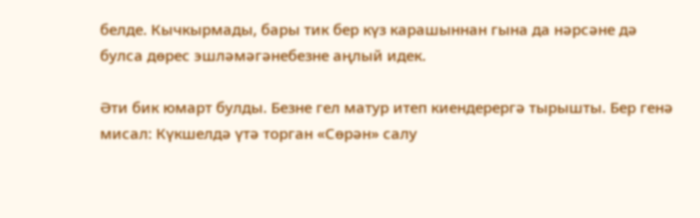белде. Кычкырмады, бары тик бер күз карашыннан гына да нәрсәне дә булса дөрес эшләмәгәнебезне аңлый идек.

Әти бик юмарт булды. Безне гел матур итеп киендерергә тырышты. Бер генә мисал: Күкшелдә үтә торган «Сөрән» салу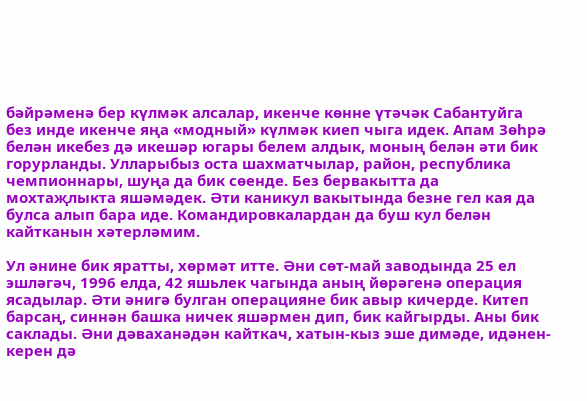бәйрәменә бер күлмәк алсалар, икенче көнне үтәчәк Сабантуйга без инде икенче яңа «модный» күлмәк киеп чыга идек. Апам Зөһрә белән икебез дә икешәр югары белем алдык, моның белән әти бик горурланды. Улларыбыз оста шахматчылар, район, республика чемпионнары, шуңа да бик сөенде. Без бервакытта да мохтаҗлыкта яшәмәдек. Әти каникул вакытында безне гел кая да булса алып бара иде. Командировкалардан да буш кул белән кайтканын хәтерләмим.

Ул әнине бик яратты, хөрмәт итте. Әни сөт-май заводында 25 ел эшләгәч, 1996 елда, 42 яшьлек чагында аның йөрәгенә операция ясадылар. Әти әнигә булган операцияне бик авыр кичерде. Китеп барсаң, синнән башка ничек яшәрмен дип, бик кайгырды. Аны бик саклады. Әни дәваханәдән кайткач, хатын-кыз эше димәде, идәнен-керен дә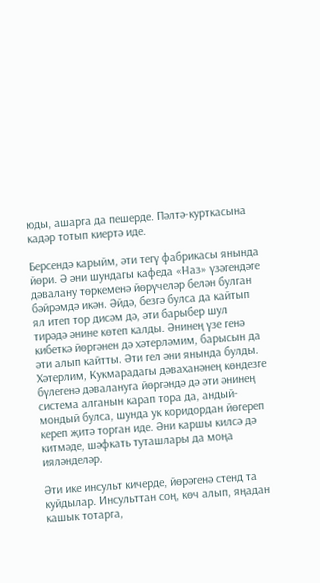юды, ашарга да пешерде. Пәлтә-курткасына кадәр тотып киертә иде.

Берсендә карыйм, әти тегү фабрикасы янында йөри. Ә әни шундагы кафеда «Наз» үзәгендәге дәвалану төркеменә йөрүчеләр белән булган бәйрәмдә икән. Әйдә, безгә булса да кайтып ял итеп тор дисәм дә, әти барыбер шул тирәдә әнине көтеп калды. Әнинең үзе генә кибеткә йөргәнен дә хәтерләмим, барысын да әти алып кайтты. Әти гел әни янында булды. Хәтерлим, Кукмарадагы дәваханәнең көндезге бүлегенә дәвалануга йөргәндә дә әти әнинең система алганын карап тора да, андый-мондый булса, шунда ук коридордан йөгереп кереп җитә торган иде. Әни каршы килсә дә китмәде, шәфкать туташлары да моңа ияләнделәр.

Әти ике инсульт кичерде, йөрәгенә стенд та куйдылар. Инсульттан соң, көч алып, яңадан кашык тотарга,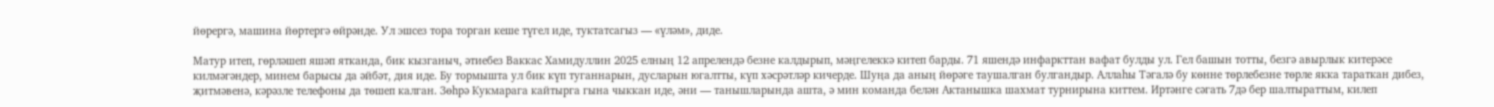йөрергә, машина йөртергә өйрәнде. Ул эшсез тора торган кеше түгел иде, туктатсагыз — «үләм», диде.

Матур итеп, гөрләшеп яшәп ятканда, бик кызганыч, әтиебез Ваккас Хамидуллин 2025 елның 12 апрелендә безне калдырып, мәңгелеккә китеп барды. 71 яшендә инфаркттан вафат булды ул. Гел башын тотты, безгә авырлык китерәсе килмәгәндер, минем барысы да әйбәт, дия иде. Бу тормышта ул бик күп туганнарын, дусларын югалтты, күп хәсрәтләр кичерде. Шуңа да аның йөрәге таушалган булгандыр. Аллаһы Тәгалә бу көнне төрлебезне төрле якка тараткан дибез, җитмәвенә, кәрәзле телефоны да төшеп калган. Зөһрә Кукмарага кайтырга гына чыккан иде, әни — танышларында ашта, ә мин команда белән Актанышка шахмат турнирына киттем. Иртәнге сәгать 7дә бер шалтыраттым, килеп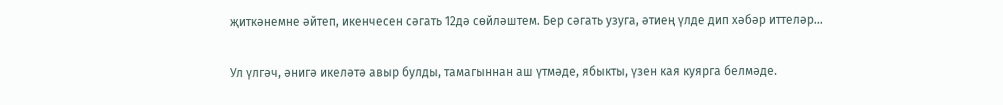җиткәнемне әйтеп, икенчесен сәгать 12дә сөйләштем. Бер сәгать узуга, әтиең үлде дип хәбәр иттеләр…

Ул үлгәч, әнигә икеләтә авыр булды, тамагыннан аш үтмәде, ябыкты, үзен кая куярга белмәде.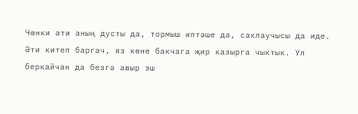Чөнки әти аның дусты да, тормыш иптәше дә, саклаучысы да иде. Әти китеп баргач, яз көне бакчага җир казырга чыктык. Ул беркайчан да безгә авыр эш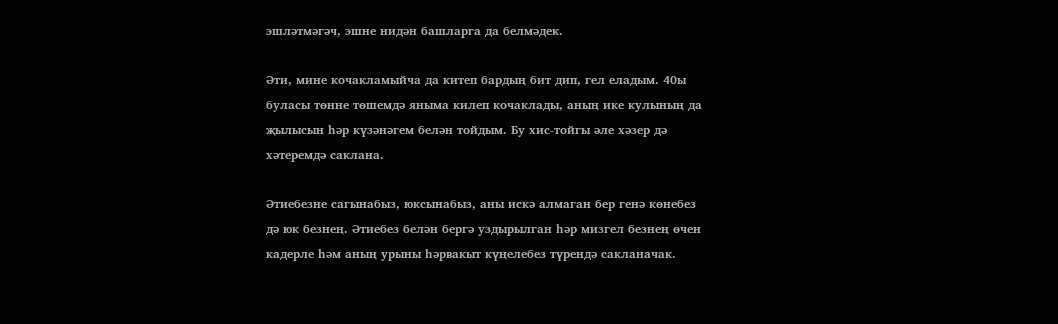эшләтмәгәч, эшне нидән башларга да белмәдек.

Әти, мине кочакламыйча да китеп бардың бит дип, гел еладым. 40ы буласы төнне төшемдә яныма килеп кочаклады, аның ике кулының да җылысын һәр күзәнәгем белән тойдым. Бу хис-тойгы әле хәзер дә хәтеремдә саклана.

Әтиебезне сагынабыз, юксынабыз, аны искә алмаган бер генә көнебез дә юк безнең. Әтиебез белән бергә уздырылган һәр мизгел безнең өчен кадерле һәм аның урыны һәрвакыт күңелебез түрендә сакланачак.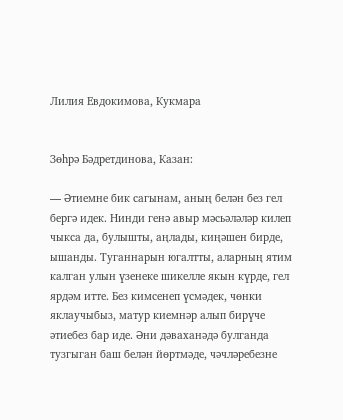Лилия Евдокимова, Кукмара


Зөһрә Бәдретдинова, Казан:

— Әтиемне бик сагынам, аның белән без гел бергә идек. Нинди генә авыр мәсьәләләр килеп чыкса да, булышты, аңлады, киңәшен бирде, ышанды. Туганнарын югалтты, аларның ятим калган улын үзенеке шикелле якын күрде, гел ярдәм итте. Без кимсенеп үсмәдек, чөнки яклаучыбыз, матур киемнәр алып бирүче әтиебез бар иде. Әни дәваханәдә булганда тузгыган баш белән йөртмәде, чәчләребезне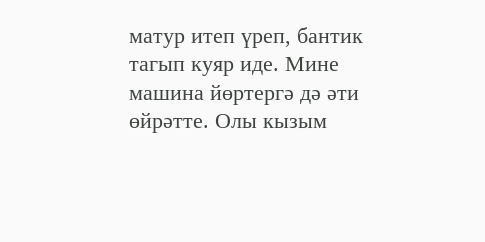матур итеп үреп, бантик тагып куяр иде. Мине машина йөртергә дә әти өйрәтте. Олы кызым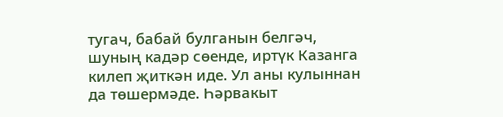тугач, бабай булганын белгәч, шуның кадәр сөенде, иртүк Казанга килеп җиткән иде. Ул аны кулыннан да төшермәде. Һәрвакыт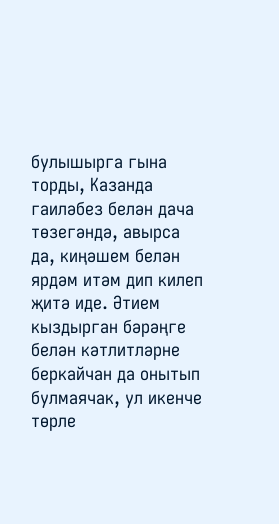булышырга гына торды, Казанда гаиләбез белән дача төзегәндә, авырса да, киңәшем белән ярдәм итәм дип килеп җитә иде. Әтием кыздырган бәрәңге белән кәтлитләрне беркайчан да онытып булмаячак, ул икенче төрле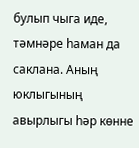булып чыга иде, тәмнәре һаман да саклана. Аның юклыгының авырлыгы һәр көнне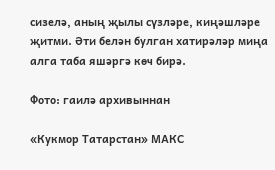сизелә, аның җылы сүзләре, киңәшләре җитми. Әти белән булган хатирәләр миңа алга таба яшәргә көч бирә.

Фото: гаилә архивыннан

«Кукмор Татарстан» МАКС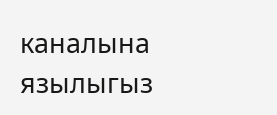каналына язылыгыз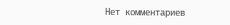Нет комментариев